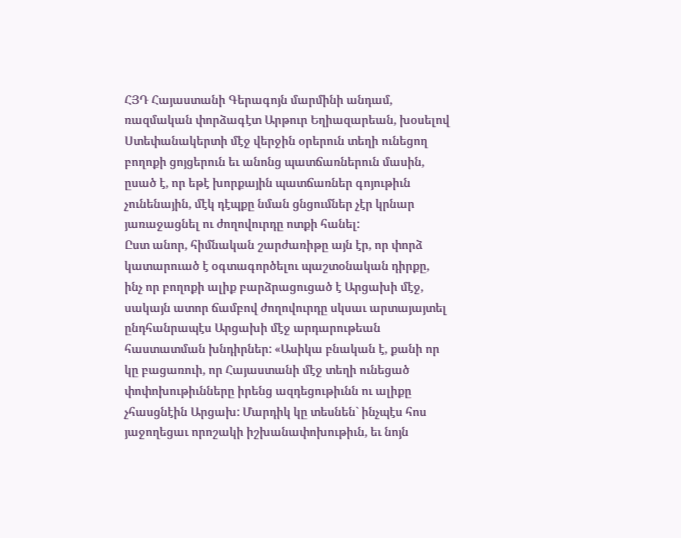ՀՅԴ Հայաստանի Գերագոյն մարմինի անդամ, ռազմական փորձագէտ Արթուր Եղիազարեան, խօսելով Ստեփանակերտի մէջ վերջին օրերուն տեղի ունեցող բողոքի ցոյցերուն եւ անոնց պատճառներուն մասին, ըսած է, որ եթէ խորքային պատճառներ գոյութիւն չունենային, մէկ դէպքը նման ցնցումներ չէր կրնար յառաջացնել ու ժողովուրդը ոտքի հանել:
Ըստ անոր, հիմնական շարժառիթը այն էր, որ փորձ կատարուած է օգտագործելու պաշտօնական դիրքը, ինչ որ բողոքի ալիք բարձրացուցած է Արցախի մէջ, սակայն ատոր ճամբով ժողովուրդը սկսաւ արտայայտել ընդհանրապէս Արցախի մէջ արդարութեան հաստատման խնդիրներ: «Ասիկա բնական է, քանի որ կը բացառուի, որ Հայաստանի մէջ տեղի ունեցած փոփոխութիւնները իրենց ազդեցութիւնն ու ալիքը չհասցնէին Արցախ: Մարդիկ կը տեսնեն` ինչպէս հոս յաջողեցաւ որոշակի իշխանափոխութիւն, եւ նոյն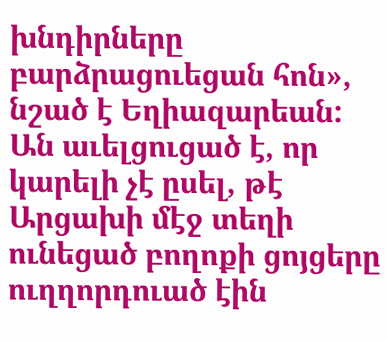խնդիրները բարձրացուեցան հոն», նշած է Եղիազարեան: Ան աւելցուցած է, որ կարելի չէ ըսել, թէ Արցախի մէջ տեղի ունեցած բողոքի ցոյցերը ուղղորդուած էին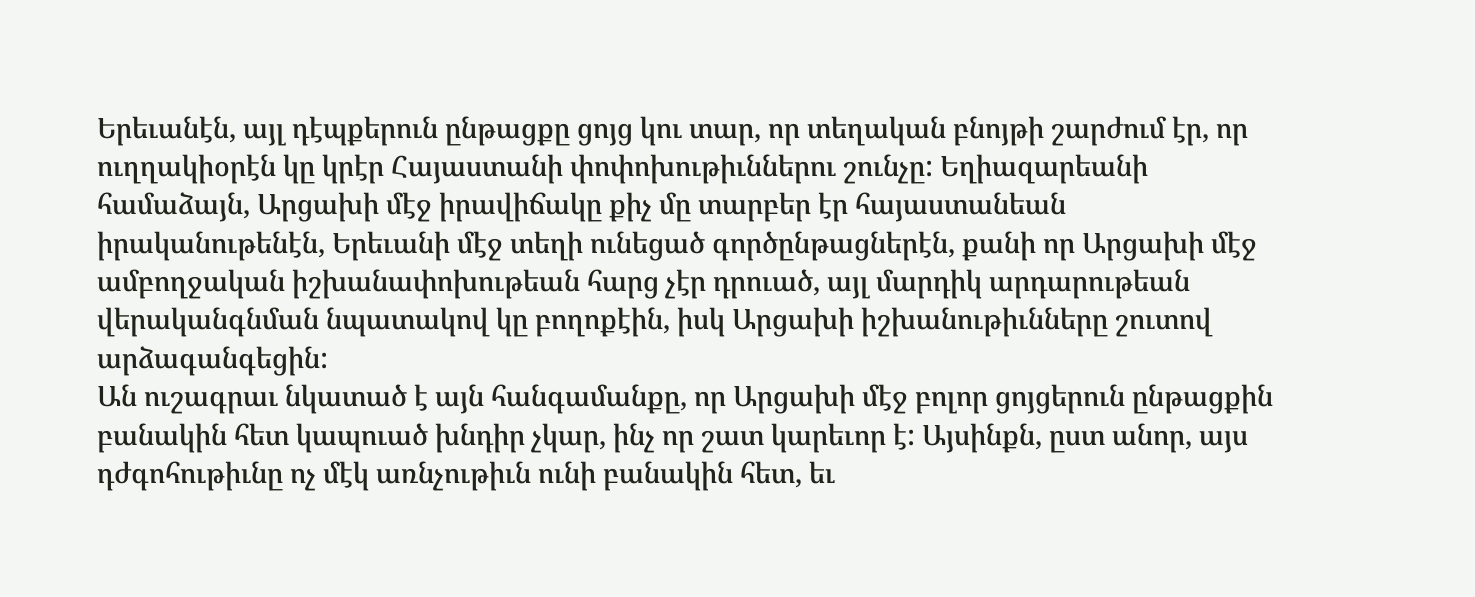Երեւանէն, այլ դէպքերուն ընթացքը ցոյց կու տար, որ տեղական բնոյթի շարժում էր, որ ուղղակիօրէն կը կրէր Հայաստանի փոփոխութիւններու շունչը: Եղիազարեանի համաձայն, Արցախի մէջ իրավիճակը քիչ մը տարբեր էր հայաստանեան իրականութենէն, Երեւանի մէջ տեղի ունեցած գործընթացներէն, քանի որ Արցախի մէջ ամբողջական իշխանափոխութեան հարց չէր դրուած, այլ մարդիկ արդարութեան վերականգնման նպատակով կը բողոքէին, իսկ Արցախի իշխանութիւնները շուտով արձագանգեցին:
Ան ուշագրաւ նկատած է այն հանգամանքը, որ Արցախի մէջ բոլոր ցոյցերուն ընթացքին բանակին հետ կապուած խնդիր չկար, ինչ որ շատ կարեւոր է: Այսինքն, ըստ անոր, այս դժգոհութիւնը ոչ մէկ առնչութիւն ունի բանակին հետ, եւ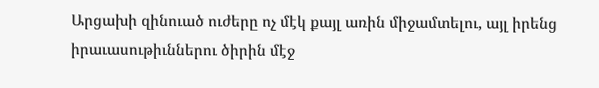Արցախի զինուած ուժերը ոչ մէկ քայլ առին միջամտելու, այլ իրենց իրաւասութիւններու ծիրին մէջ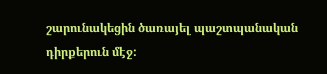շարունակեցին ծառայել պաշտպանական դիրքերուն մէջ: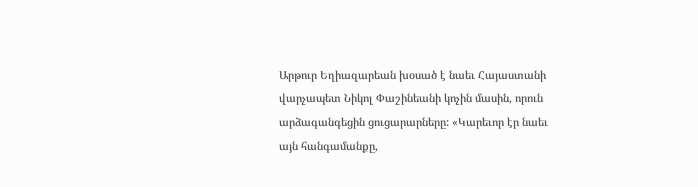Արթուր Եղիազարեան խօսած է նաեւ Հայաստանի վարչապետ Նիկոլ Փաշինեանի կոչին մասին, որուն արձագանգեցին ցուցարարները: «Կարեւոր էր նաեւ այն հանգամանքը,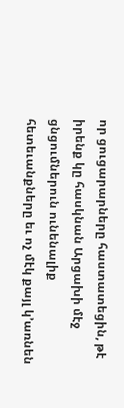որ ցուցարարները հաստատեցին, թէ իրենք կը հասկնան Արցախի մէջ ցնցումներուն ունենալիք հետեւանքները եւ ոչ մէկ քայլ կ’առնեն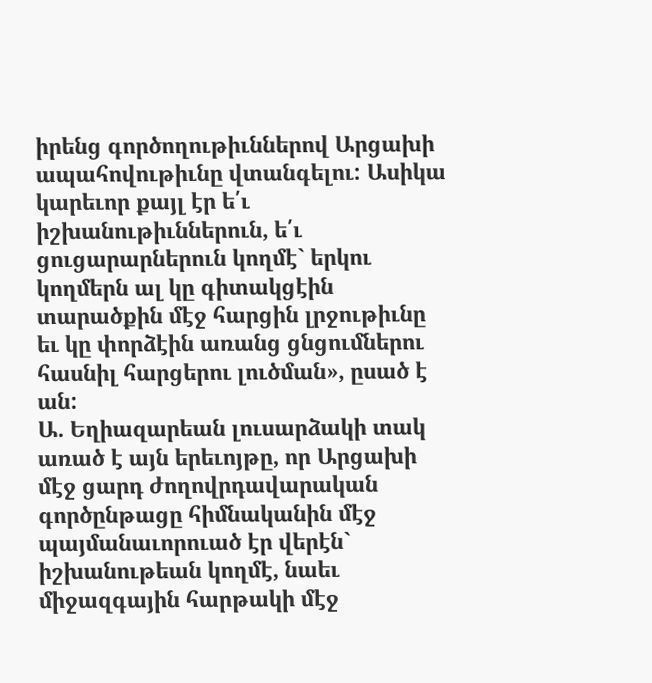իրենց գործողութիւններով Արցախի ապահովութիւնը վտանգելու: Ասիկա կարեւոր քայլ էր ե՛ւ իշխանութիւններուն, ե՛ւ ցուցարարներուն կողմէ` երկու կողմերն ալ կը գիտակցէին տարածքին մէջ հարցին լրջութիւնը եւ կը փորձէին առանց ցնցումներու հասնիլ հարցերու լուծման», ըսած է ան:
Ա. Եղիազարեան լուսարձակի տակ առած է այն երեւոյթը, որ Արցախի մէջ ցարդ ժողովրդավարական գործընթացը հիմնականին մէջ պայմանաւորուած էր վերէն` իշխանութեան կողմէ, նաեւ միջազգային հարթակի մէջ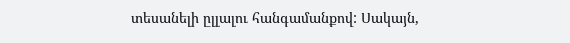տեսանելի ըլլալու հանգամանքով: Սակայն,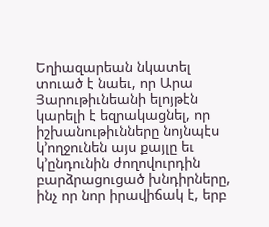Եղիազարեան նկատել տուած է նաեւ, որ Արա Յարութիւնեանի ելոյթէն կարելի է եզրակացնել, որ իշխանութիւնները նոյնպէս կ’ողջունեն այս քայլը եւ կ’ընդունին ժողովուրդին բարձրացուցած խնդիրները, ինչ որ նոր իրավիճակ է, երբ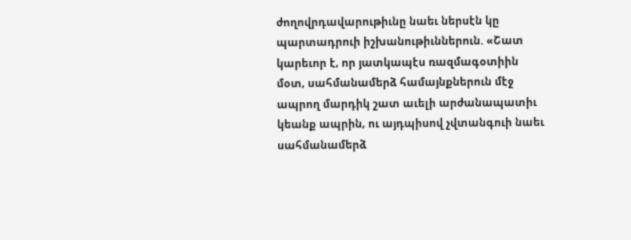ժողովրդավարութիւնը նաեւ ներսէն կը պարտադրուի իշխանութիւններուն. «Շատ կարեւոր է, որ յատկապէս ռազմագօտիին մօտ, սահմանամերձ համայնքներուն մէջ ապրող մարդիկ շատ աւելի արժանապատիւ կեանք ապրին, ու այդպիսով չվտանգուի նաեւ սահմանամերձ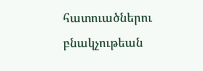հատուածներու բնակչութեան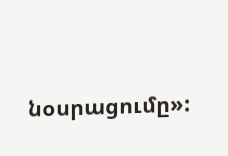նօսրացումը»: